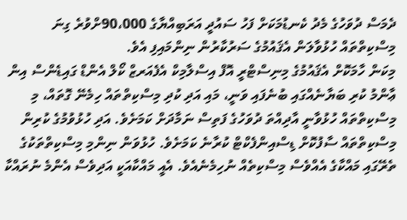ދެމަސް ދުވަހުގެ މެދު ކެނޑުމަކަށް ފަހު ސައުދީ އަރަބިއްޔާގެ 90،000ށްވުރެ ގިނަ މިސްކިތްތައް ހުޅުވާލަން އެޤައުމުގެ ސަރުކާރުން ނިންމައިފި އެވެ.
މިކަން ހާމަކޮށް އެޤައުމުގެ މިނިސްޓްރީ އޮފް އިސްލާމިކް އެފެއަރޒް ކޯލް އެންޑް ގައިޑެންސް އިން ޢާންމު ކުރި ބަޔާނެއްގައި ބުނެފައި ވަނީ، މައި އަދި ކުދި މިސްކިތްތައް ހިމެނޭ ގޮތައް، މި މިސްކިތްތައް ހުޅުވާނީ އާދިއްތަ ދުވަހުގެ ފަތިސް ނަމާދަށް ކަމަށެވެ. އަދި ހުޅުވުމުގެ ކުރިން މިސްކިތްތައް ސާފުކޮށް ޑިސްއިންފެކްޓް ކުރާނެ ކަމަށެވެ. ހުޅުވަން ނިންމި މިސްކިތްތަކުގެ ތެރޭގައި މައްކާގެ އެއްވެސް މިސްކިތެއް ނުހިމެނެއެވެ. އެއީ މައްކާއަކީ އަދިވެސް އެންމެ ނުރައްކާ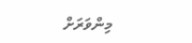މިންވަރަށް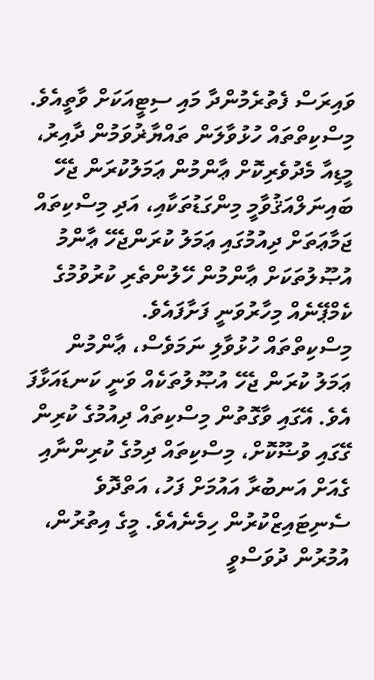ވައިރަސް ފެތުރެމުންދާ މައި ސިޓީއަކަށް ވާތީއެވެ.
މިސްކިތްތައް ހުޅުވާލަން ތައްޔާޜުވަމުން ދާއިރު، މީޑިއާ މެދުވެރިކޮށް ޢާންމުން ޢަމަލުކުރަން ޖެހޭ ބައިނަލްއަޤުވާމީ މިންގަޑުތަކާއި، އަދި މިސްކިތައް ޖަމާޢަތަށް ދިއުމުގައި ޢަމަލު ކުރަންޖެހޭ ޢާންމު އުޞޫލުތަކަށް ޢާންމުން ހޭލުންތެރި ކުރުވުމުގެ ކެމްޕޭނެއް މިހާރުވަނީ ފަށާފައެވެ.
މިސްކިތްތައް ހުޅުވާލި ނަމަވެސް، ޢާންމުން ޢަމަލު ކުރަން ޖެހޭ އުޞޫލުތަކެއް ވަނީ ކަނޑައަޅާފަ އެވެ. އޭގައި ވާގޮތުން މިސްކިތައް ދިއުމުގެ ކުރިން ގޭގައި ވުޟޫކޮށް، މިސްކިތައް ދިމުގެ ކުރިންނާއި ގެއަށް އަނބުރާ އައުމަށް ފަހު، އަތްދޮވެ ސެނިޓައިޒްކުރުން ހިމެނެއެވެ. މީގެ އިތުރުން، އުމުރުން ދުވަސްވީ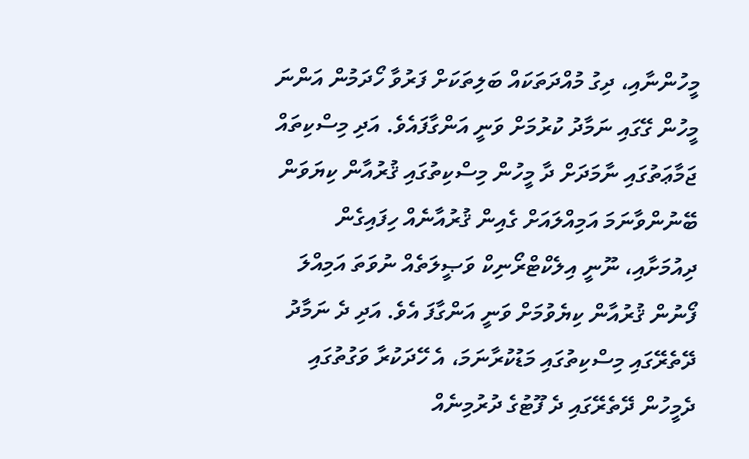މީހުންނާއި، ދިގު މުއްދަތަކައް ބަލިތަކަށް ފަރުވާ ހޯދަމުން އަންނަ މީހުން ގޭގައި ނަމާދު ކުރުމަށް ވަނީ އަންގާފައެވެ. އަދި މިސްކިތައް ޖަމާޢަތުގައި ނާމަދަށް ދާ މީހުން މިސްކިތުގައި ޤުރުއާން ކިޔަވަން ބޭނުންވާނަމަ އަމިއްލައަށް ގެއިން ޤުރުއާނެއް ހިފައިގެން ދިއުމަށާއި، ނޫނީ އިލެކްޓްރޯނިކް ވަޞީލަތެއް ނުވަތަ އަމިއްލަ ފޯނުން ޤުރުއާން ކިޔެވުމަށް ވަނީ އަންގާފަ އެވެ. އަދި ދެ ނަމާދު ދޭތެރޭގައި މިސްކިތުގައި މަޑުކުރާނަމަ، އެ ހޭދަކުރާ ވަގުތުގައި ދެމީހުން ދޭތެރޭގައި ދެ ފޫޓުގެ ދުރުމިނެއް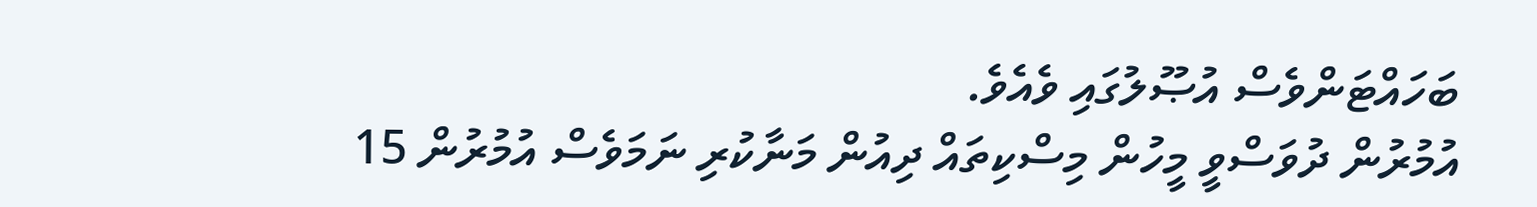ބަހައްޓަންވެސް އުޞޫލުގައި ވެއެވެ.
އުމުރުން ދުވަސްވީ މީހުން މިސްކިތައް ދިއުން މަނާކުރި ނަމަވެސް އުމުރުން 15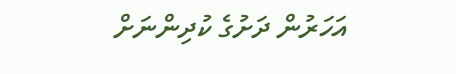އަހަރުން ދަށުގެ ކުދިންނަށް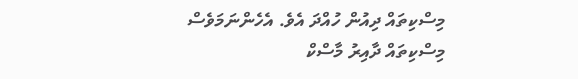މިސްކިތައް ދިއުން ހުއްދަ އެވެ. އެހެންނަމަވެސް މިސްކިތައް ދާއިރު މާސްކް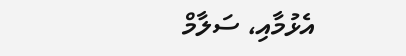އެޅުމާއި، ސަލާމް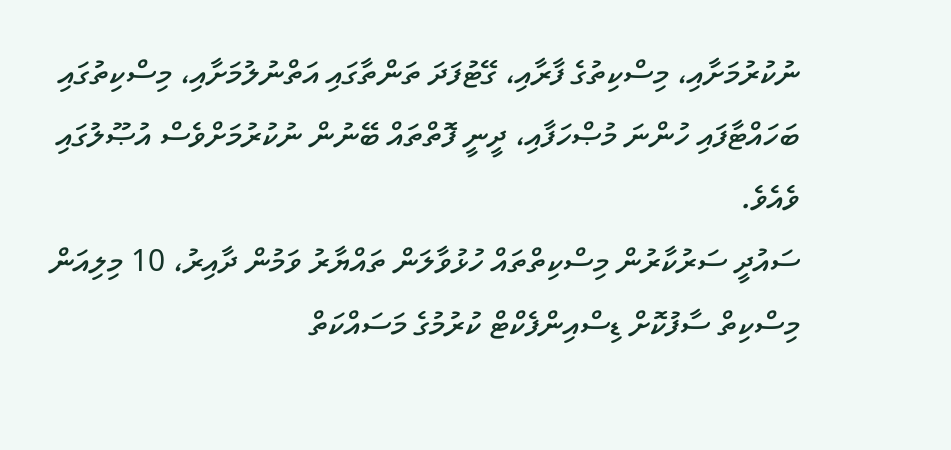ނުކުރުމަށާއި، މިސްކިތުގެ ފާރާއި، ގޭޓުފަދަ ތަންތާގައި އަތްނުލުމަށާއި، މިސްކިތުގައި ބަހައްޓާފައި ހުންނަ މުޞްހަފާއި، ދީނީ ފޮތްތައް ބޭނުން ނުކުރުމަށްވެސް އުޞޫލުގައި ވެއެވެ.
ސައުދީ ސަރުކާރުން މިސްކިތްތައް ހުޅުވާލަން ތައްޔާރު ވަމުން ދާއިރު، 10 މިލިއަން މިސްކިތް ސާފުކޮށް ޑިސްއިންފެކްޓް ކުރުމުގެ މަސައްކަތް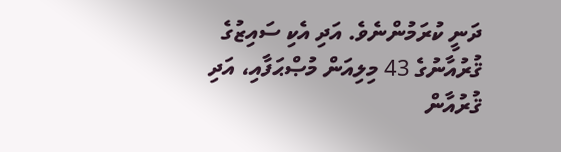ދަނީ ކުރަމުންނެވެ. އަދި އެކި ސައިޒުގެ ޤުރުއާނުގެ 43 މިލިއަން މުޞްޙަފާއި، އަދި ޤުރުއާން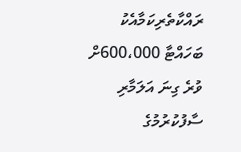ރައްކާތެރިކަމާއެކު ބަހައްޓާ 600،000ށް ވުރެ ގިނަ އަލަމާރި ސާފުކުރުމުގެ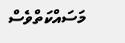މަސައްކަތްވެސް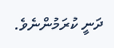ދަނީ ކުރަމުންނެވެ.